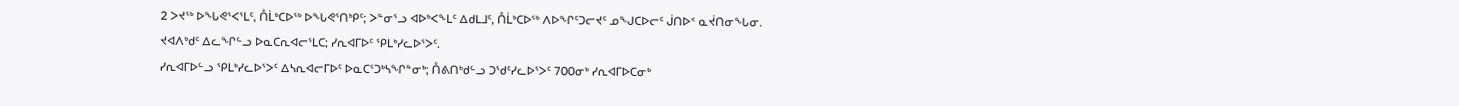2 ᐳᔪᖅ ᐅᖓᕙᕐᐸᕐᒪᑦ, ᑍᒫᒃᑕᐅᖅ ᐅᖓᕙᕐᑎᒃᑭᑦ; ᐳᓐᓂᕐᓗ ᐊᐅᒃᐸᖕᒪᑦ ᐃᑯᒪᒧᑦ, ᑍᒫᒃᑕᐅᖅ ᐱᐅᖏᑦᑐᓕᔪᑦ ᓄᖑᑕᐅᓕᑦ ᒎᑎᐅᑉ ᓇᔫᑎᓂᖓᓂ.
ᔪᐊᐱᒃᑯᑦ ᐃᓚᖏᓪᓗ ᐅᓇᑕᕆᐊᓕᕐᒪᑕ; ᓯᕆᐊᒥᐅᑦ ᕿᒪᒃᓯᓚᐅᕐᐳᑦ.
ᓯᕆᐊᒥᐅᓪᓗ ᕿᒪᒃᓯᓚᐅᕐᐳᑦ ᐃᓴᕆᐊᓕᒥᐅᑦ ᐅᓇᑕᕐᑐᒃᓴᖏᓐᓂᒃ; ᑍᕕᑎᒃᑯᓪᓗ ᑐᖁᑦᓯᓚᐅᕐᐳᑦ 700ᓂᒃ ᓯᕆᐊᒥᐅᑕᓂᒃ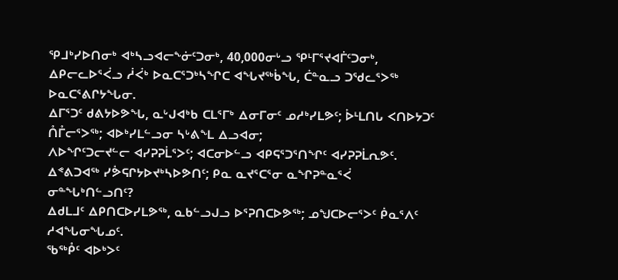ᕿᒧᒃᓯᐅᑎᓂᒃ ᐊᒃᓴᓗᐊᓕᖕᓃᑦᑐᓂᒃ, 40,000ᓂᒡᓗ ᕿᒻᒥᕐᔪᐊᒦᑦᑐᓂᒃ, ᐃᑭᓕᓚᐅᕐᐹᓗ ᓲᐹᒃ ᐅᓇᑕᕐᑐᒃᓴᖏᑕ ᐊᖓᔪᖅᑳᖓ, ᑖᓐᓇᓗ ᑐᖁᓚᕐᐳᖅ ᐅᓇᑕᕐᕕᒋᔭᖓᓂ.
ᐃᒥᕐᑐᑦ ᑯᕕᔭᐅᕗᖓ, ᓇᒡᒍᐊᒃᑲ ᑕᒪᕐᒥᒃ ᐃᓂᒥᓂᑦ ᓄᓱᒃᓯᒪᕗᑦ; ᐆᒻᒪᑎᒐ ᐸᑎᐅᔭᑐᑦ ᑍᒤᓕᕐᐳᖅ; ᐊᐅᒃᓯᒪᓪᓗᓂ ᓴᒡᕕᖕᒪ ᐃᓗᐊᓂ;
ᐱᐅᖏᑦᑐᓕᔪᓪᓕ ᐊᓯᕈᕈᒫᕐᐳᑦ; ᐊᑕᓂᐅᓪᓗ ᐊᑭᕋᕐᑐᕐᑎᖏᑦ ᐊᓯᕈᕈᒫᕆᕗᑦ.
ᐃᕝᕕᑐᐊᖅ ᓯᕘᕋᒋᔭᐅᔪᒃᓴᐅᕗᑎᑦ; ᑭᓇ ᓇᔪᕐᑕᕐᓂ ᓇᖏᕈᓐᓇᕐᐹ ᓂᓐᖓᒃᑎᓪᓗᑎᑦ?
ᐃᑯᒪᒧᑦ ᐃᑭᑎᑕᐅᓯᒪᕗᖅ, ᓇᑲᓪᓗᒍᓗ ᐅᕐᕈᑎᑕᐅᕗᖅ; ᓄᖑᑕᐅᓕᕐᐳᑦ ᑮᓇᕐᐱᑦ ᓱᐊᖓᓂᖓᓄᑦ.
ᖃᖅᑬᑦ ᐊᐅᒃᐳᑦ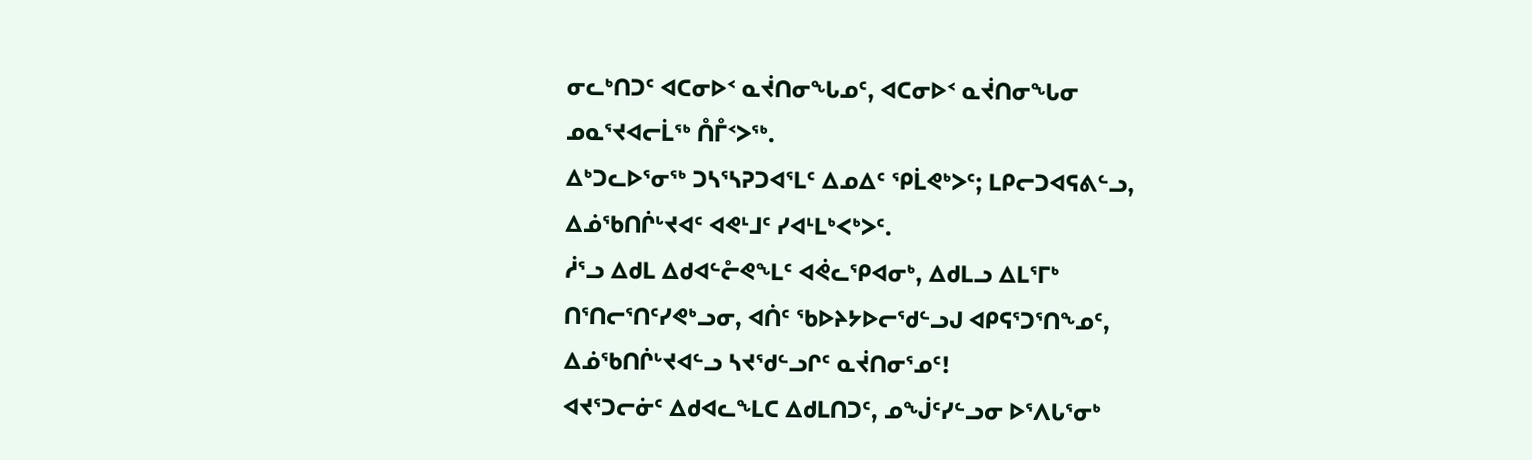ᓂᓚᒃᑎᑐᑦ ᐊᑕᓂᐅᑉ ᓇᔫᑎᓂᖓᓄᑦ, ᐊᑕᓂᐅᑉ ᓇᔫᑎᓂᖓᓂ ᓄᓇᕐᔪᐊᓕᒫᖅ ᑍᒤᑉᐳᖅ.
ᐃᒃᑐᓚᐅᕐᓂᖅ ᑐᓴᕐᓴᕈᑐᐊᕐᒪᑦ ᐃᓄᐃᑦ ᕿᒫᕙᒃᐳᑦ; ᒪᑭᓕᑐᐊᕋᕕᓪᓗ, ᐃᓅᖃᑎᒌᒡᔪᐊᑦ ᐊᕙᒻᒧᑦ ᓯᐊᒻᒪᒃᐸᒃᐳᑦ.
ᓲᕐᓗ ᐃᑯᒪ ᐃᑯᐊᓪᓔᕙᖕᒪᑦ ᐊᕚᓚᕿᐊᓂᒃ, ᐃᑯᒪᓗ ᐃᒪᕐᒥᒃ ᑎᕐᑎᓕᕐᑎᑦᓯᕙᒃᓗᓂ, ᐊᑏᑦ ᖃᐅᔨᔭᐅᓕᖁᓪᓗᒍ ᐊᑭᕋᕐᑐᕐᑎᖕᓄᑦ, ᐃᓅᖃᑎᒌᒡᔪᐊᓪᓗ ᓴᔪᖁᓪᓗᒋᑦ ᓇᔫᑎᓂᕐᓄᑦ!
ᐊᔪᕐᑐᓕᓃᑦ ᐃᑯᐊᓚᖕᒪᑕ ᐃᑯᒪᑎᑐᑦ, ᓄᖒᑦᓯᓪᓗᓂ ᐅᕐᐱᒐᕐᓂᒃ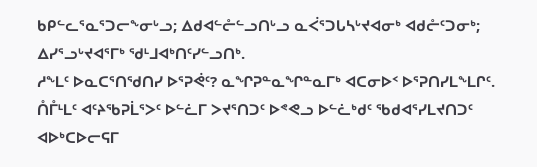ᑲᑭᓪᓚᕐᓇᕐᑐᓕᖕᓂᒡᓗ; ᐃᑯᐊᓪᓔᓪᓗᑎᒡᓗ ᓇᐹᕐᑐᒐᓴᒡᔪᐊᓂᒃ ᐊᑯᓔᑦᑐᓂᒃ; ᐃᓯᕐᓗᒡᔪᐊᕐᒥᒃ ᖁᒻᒧᐊᒃᑎᑦᓯᓪᓗᑎᒃ.
ᓱᖕᒪᑦ ᐅᓇᑕᕐᑎᖁᑎᓯ ᐅᕐᕈᕚᑦ? ᓇᖏᕈᓐᓇᖏᓐᓇᒥᒃ ᐊᑕᓂᐅᑉ ᐅᕐᕈᑎᓯᒪᖕᒪᒋᑦ.
ᑍᒤᒻᒪᑦ ᐊᑦᔨᖃᕈᒫᕐᐳᑦ ᐅᓪᓛᒥ ᐳᔪᕐᑎᑐᑦ ᐅᕝᕙᓗ ᐅᓪᓛᒃᑯᑦ ᖃᑯᐊᕐᓯᒪᔪᑎᑐᑦ ᐊᐅᒃᑕᐅᓕᕋᒥ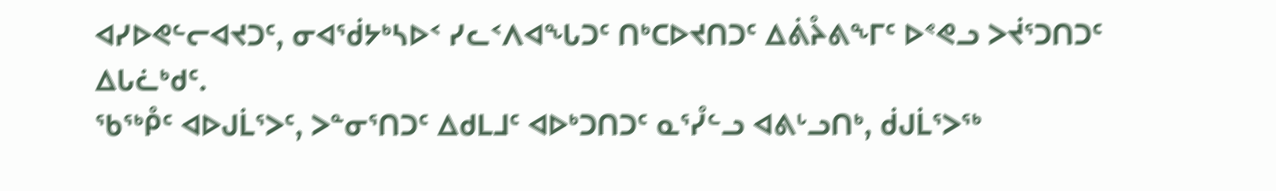ᐊᓯᐅᕙᓪᓕᐊᔪᑐᑦ, ᓂᐊᖂᔭᒃᓴᐅᑉ ᓯᓚᑉᐱᐊᖓᑐᑦ ᑎᒃᑕᐅᔪᑎᑐᑦ ᐃᕖᔧᕕᖕᒥᑦ ᐅᕝᕙᓗ ᐳᔫᕐᑐᑎᑐᑦ ᐃᒐᓛᒃᑯᑦ.
ᖃᖅᑬᑦ ᐊᐅᒍᒫᕐᐳᑦ, ᐳᓐᓂᕐᑎᑐᑦ ᐃᑯᒪᒧᑦ ᐊᐅᒃᑐᑎᑐᑦ ᓇᕐᓮᓪᓗ ᐊᕕᒡᓗᑎᒃ, ᑰᒍᒫᕐᐳᖅ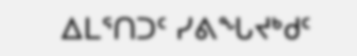ᐃᒪᕐᑎᑐᑦ ᓯᕕᖓᔪᒃᑯᑦ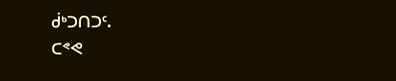ᑰᒃᑐᑎᑐᑦ.
ᑕᕝᕙ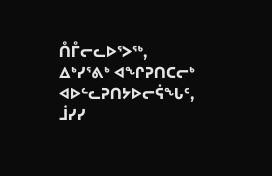ᑍᒤᓕᓚᐅᕐᐳᖅ, ᐃᒃᓯᕐᕕᒃ ᐊᖏᕈᑎᑕᓕᒃ ᐊᐅᓪᓚᕈᑎᔭᐅᓕᕌᖓᑦ, ᒨᓯᓯ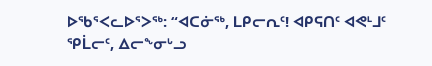ᐅᖃᕐᐸᓚᐅᕐᐳᖅ: “ᐊᑕᓃᖅ, ᒪᑭᓕᕆᑦ! ᐊᑭᕋᑎᑦ ᐊᕙᒻᒧᑦ ᕿᒫᓕᑦ, ᐃᓕᖕᓂᒡᓗ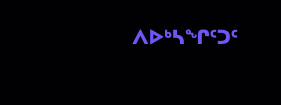ᐱᐅᒃᓴᖏᑦᑐᑦ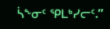ᓵᖕᓂᑦ ᕿᒪᒃᓯᓕᑦ.”